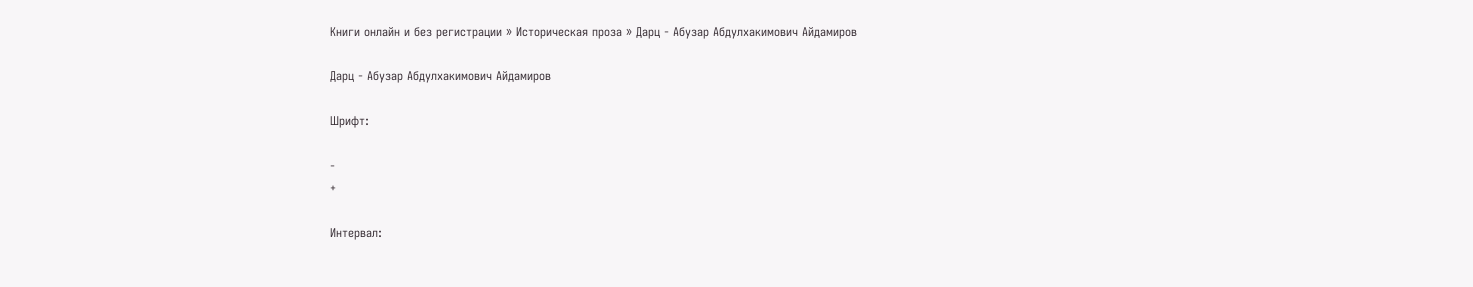Книги онлайн и без регистрации » Историческая проза » Дарц - Абузар Абдулхакимович Айдамиров

Дарц - Абузар Абдулхакимович Айдамиров

Шрифт:

-
+

Интервал: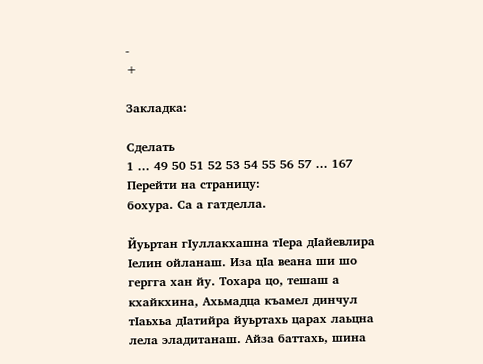-
+

Закладка:

Сделать
1 ... 49 50 51 52 53 54 55 56 57 ... 167
Перейти на страницу:
бохура. Са а гатделла.

Йуьртан гIуллакхашна тIера дIайевлира Iелин ойланаш. Иза цIа веана ши шо гергга хан йу. Тохара цо, тешаш а кхайкхина, Ахьмадца къамел динчул тIаьхьа дIатийра йуьртахь царах лаьцна лела эладитанаш. Айза баттахь, шина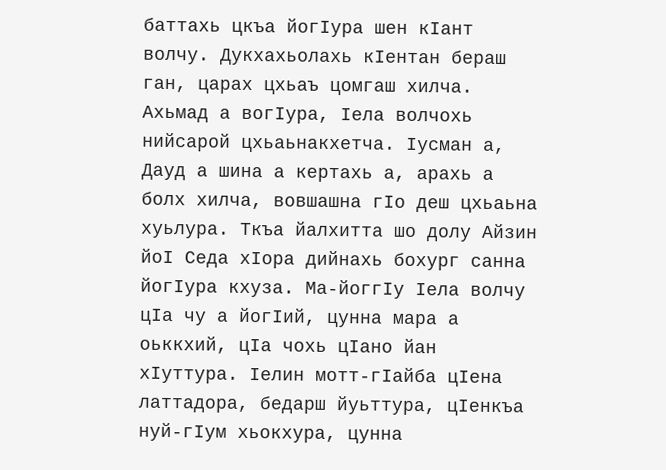баттахь цкъа йогIура шен кIант волчу. Дукхахьолахь кIентан бераш ган, царах цхьаъ цомгаш хилча. Ахьмад а вогIура, Iела волчохь нийсарой цхьаьнакхетча. Iусман а, Дауд а шина а кертахь а, арахь а болх хилча, вовшашна гIo деш цхьаьна хуьлура. Ткъа йалхитта шо долу Айзин йоI Седа хIора дийнахь бохург санна йогIура кхуза. Ма-йоггIу Iела волчу цIа чу а йогIий, цунна мара а оьккхий, цIа чохь цIано йан хIуттура. Iелин мотт-гIайба цIена латтадора, бедарш йуьттура, цIенкъа нуй-гIум хьокхура, цунна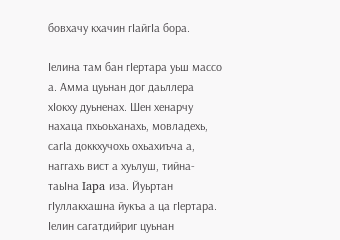бовхачу кхачин гIайгIа бора.

Iелина там бан гIертара уьш массо а. Амма цуьнан дог даьллера хIокху дуьненах. Шен хенарчу нахаца пхьоьханахь, мовладехь, сагIа доккхучохь охьахиъча а, наггахь вист а хуьлуш, тийна-таьIна Iapa иза. Йуьртан гIуллакхашна йукъа а ца гIертара. Iелин сагатдийриг цуьнан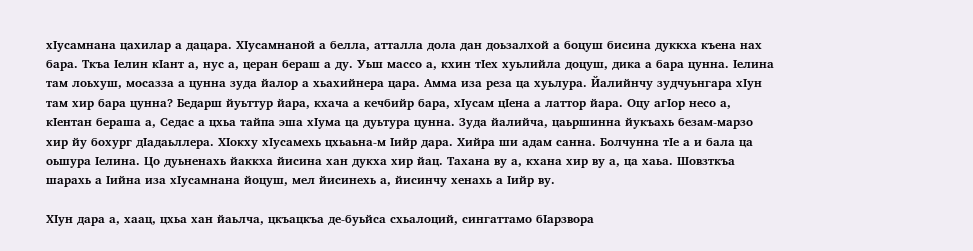хIусамнана цахилар а дацара. ХIусамнаной а белла, атталла дола дан доьзалхой а боцуш бисина дуккха къена нах бара. Ткъа Iелин кIант а, нус а, церан бераш а ду. Уьш массо а, кхин тIех хуьлийла доцуш, дика а бара цунна. Iелина там лоьхуш, мосазза а цунна зуда йалор а хьахийнера цара. Амма иза реза ца хуьлура. Йалийнчу зудчуьнгара хIун там хир бара цунна? Бедарш йуьттур йара, кхача а кечбийр бара, хIусам цIена а латтор йара. Оцу aгIор несо а, кIентан бераша а, Седас а цхьа тайпа эша хIума ца дуьтура цунна. Зуда йалийча, цаьршинна йукъахь безам-марзо хир йу бохург дIадаьллера. ХIокху хIусамехь цхьаьна-м Iийр дара. Хийра ши адам санна. Болчунна тIе а и бала ца оьшура Iелина. Цо дуьненахь йаккха йисина хан дукха хир йац. Тахана ву а, кхана хир ву а, ца хаьа. Шовзткъа шарахь а Iийна иза хIусамнана йоцуш, мел йисинехь а, йисинчу хенахь а Iийр ву.

ХIун дара а, хаац, цхьа хан йаьлча, цкъацкъа де-буьйса схьалоций, сингаттамо бIарзвора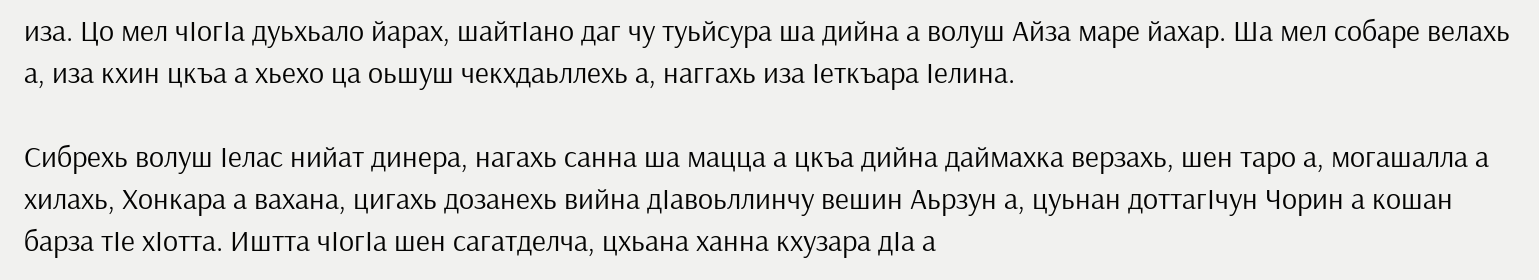иза. Цо мел чIогIа дуьхьало йарах, шайтIано даг чу туьйсура ша дийна а волуш Айза маре йахар. Ша мел собаре велахь а, иза кхин цкъа а хьехо ца оьшуш чекхдаьллехь а, наггахь иза Iеткъара Iелина.

Сибрехь волуш Iелас нийат динера, нагахь санна ша мацца а цкъа дийна даймахка верзахь, шен таро а, могашалла а хилахь, Хонкара а вахана, цигахь дозанехь вийна дIавоьллинчу вешин Аьрзун а, цуьнан доттагIчун Чорин а кошан барза тIе хIотта. Иштта чIогIа шен сагатделча, цхьана ханна кхузара дIа а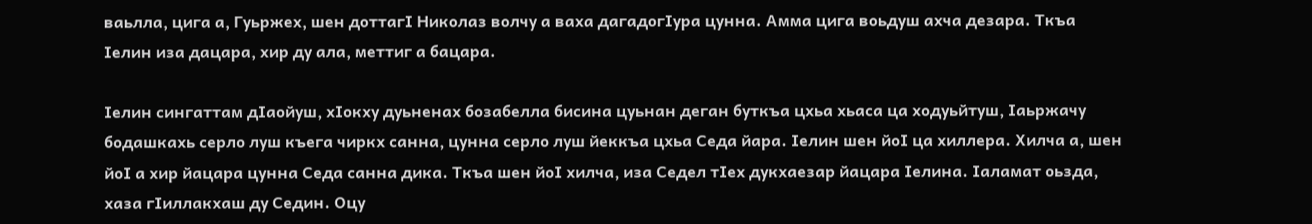ваьлла, цига а, Гуьржех, шен доттагI Николаз волчу а ваха дагадогIура цунна. Амма цига воьдуш ахча дезара. Ткъа Iелин иза дацара, хир ду ала, меттиг а бацара.

Iелин сингаттам дIаойуш, хIокху дуьненах бозабелла бисина цуьнан деган буткъа цхьа хьаса ца ходуьйтуш, Iаьржачу бодашкахь серло луш къега чиркх санна, цунна серло луш йеккъа цхьа Седа йара. Iелин шен йоI ца хиллера. Хилча а, шен йoI а хир йацара цунна Седа санна дика. Ткъа шен йоI хилча, иза Седел тIех дукхаезар йацара Iелина. Iаламат оьзда, хаза гIиллакхаш ду Седин. Оцу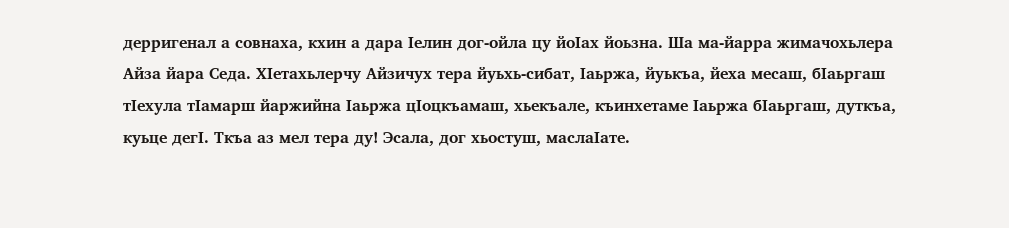дерригенал а совнаха, кхин а дара Iелин дог-ойла цу йоIах йоьзна. Ша ма-йарра жимачохьлера Айза йара Седа. ХIетахьлерчу Айзичух тера йуьхь-сибат, Iаьржа, йуькъа, йеха месаш, бIаьргаш тIехула тIамарш йаржийна Iаьржа цIоцкъамаш, хьекъале, къинхетаме Iаьржа бIаьргаш, дуткъа, куьце дегI. Ткъа аз мел тера ду! Эсала, дог хьостуш, маслаIате.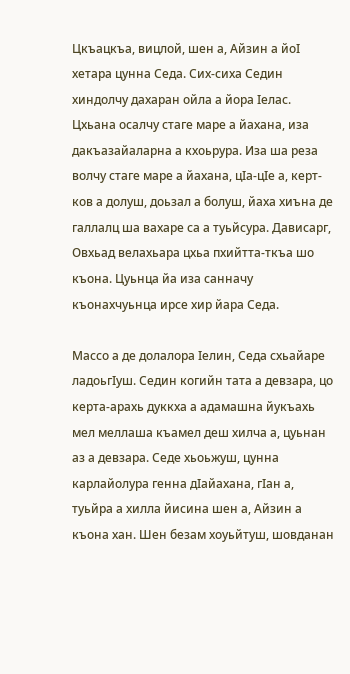Цкъацкъа, вицлой, шен а, Айзин а йоI хетара цунна Седа. Сих-сиха Седин хиндолчу дахаран ойла а йора Iелас. Цхьана осалчу стаге маре а йахана, иза дакъазайаларна а кхоьрура. Иза ша реза волчу стаге маре а йахана, цIа-цIе а, керт-ков а долуш, доьзал а болуш, йаха хиъна де галлалц ша вахаре са а туьйсура. Дависарг, Овхьад велахьара цхьа пхийтта-ткъа шо къона. Цуьнца йа иза санначу къонахчуьнца ирсе хир йара Седа.

Массо а де долалора Iелин, Седа схьайаре ладоьгIуш. Седин когийн тата а девзара, цо керта-арахь дуккха а адамашна йукъахь мел меллаша къамел деш хилча а, цуьнан аз а девзара. Седе хьоьжуш, цунна карлайолура генна дIайахана, гIан а, туьйра а хилла йисина шен а, Айзин а къона хан. Шен безам хоуьйтуш, шовданан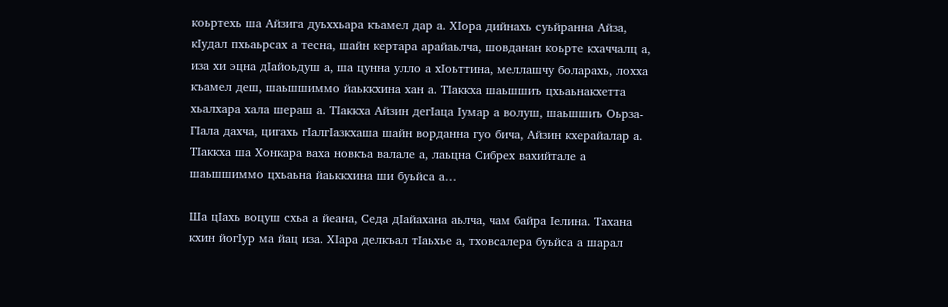коьртехь ша Айзига дуьххьара къамел дар а. ХIора дийнахь суьйранна Айза, кIудал пхьаьрсах а тесна, шайн кертара арайаьлча, шовданан коьрте кхаччалц а, иза хи эцна дIайоьдуш а, ша цунна улло а хIоьттина, меллашчу боларахь, лохха къамел деш, шаьшшиммо йаьккхина хан а. TIаккха шаьшшиъ цхьаьнакхетта хьалхара хала шераш а. ТIаккха Айзин дегIаца Iyмap а волуш, шаьшшиъ Оьрза-ГIала дахча, цигахь гIалгIазкхаша шайн ворданна гуо бича, Айзин кхерайалар а. ТIаккха ша Хонкара ваха новкъа валале а, лаьцна Сибрех вахийтале а шаьшшиммо цхьаьна йаьккхина ши буьйса а…

Ша цIахь воцуш схьа а йеана, Седа дIайахана аьлча, чам байра Iелина. Тахана кхин йогIур ма йац иза. ХIара делкъал тIаьхье а, тховсалера буьйса а шарал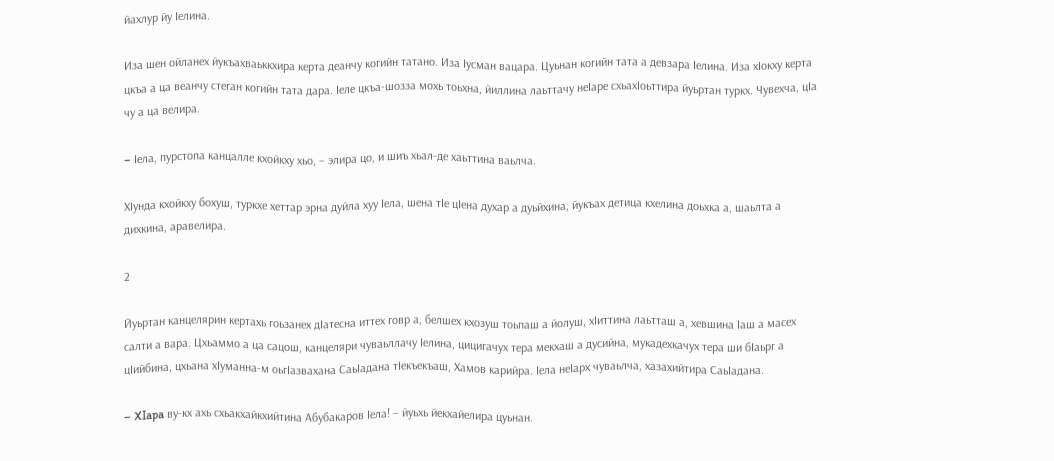йахлур йу Iелина.

Иза шен ойланех йукъахваьккхира керта деанчу когийн татано. Иза Iусман вацара. Цуьнан когийн тата а девзара Iелина. Иза хIокху керта цкъа а ца веанчу стеган когийн тата дара. Iеле цкъа-шозза мохь тоьхна, йиллина лаьттачу неIаре схьахIоьттира йуьртан туркх. Чувехча, цIа чу а ца велира.

– Iела, пурстопа канцалле кхойкху хьо, – элира цо, и шиъ хьал-де хаьттина ваьлча.

ХIунда кхойкху бохуш, туркхе хеттар эрна дуйла хуу Iела, шена тIе цIена духар а дуьйхина, йукъах детица кхелина доьхка а, шаьлта а дихкина, аравелира.

2

Йуьртан канцелярин кертахь гоьзанех дIатесна иттех говр а, белшех кхозуш тоьпаш а йолуш, хIиттина лаьтташ а, хевшина Iаш а масех салти а вара. Цхьаммо а ца сацош, канцеляри чуваьллачу Iелина, цицигачух тера мекхаш а дусийна, мукадехкачух тера ши бIаьрг а цIийбина, цхьана хIуманна-м оьгIазвахана СаьIадана тIекъекъаш, Хамов карийра. Iела неIарх чуваьлча, хазахийтира СаьIaдaнa.

– XIapa ву-кх ахь схьакхайкхийтина Абубакаров Iела! – йуьхь йекхайелира цуьнан.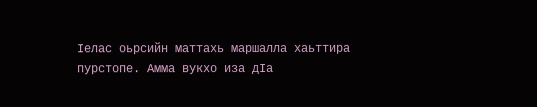Iелас оьрсийн маттахь маршалла хаьттира пурстопе. Амма вукхо иза дIа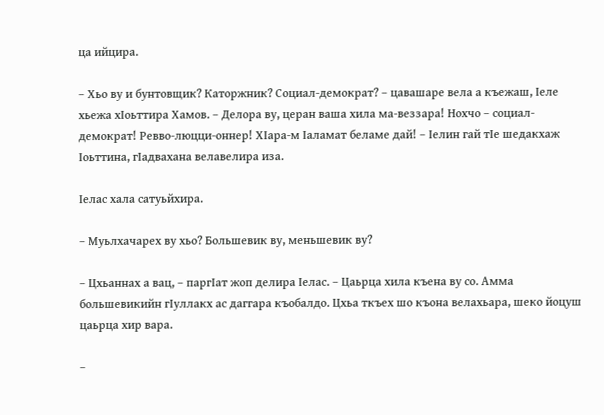ца ийцира.

– Хьо ву и бунтовщик? Каторжник? Социал-демократ? – цавашаре вела а къежаш, Iеле хьежа хIоьттира Хамов. – Делора ву, церан ваша хила ма-веззара! Нохчо – социал-демократ! Ревво-люцци-оннер! ХIара-м Iаламат беламе дай! – Iелин гай тIе шедакхаж Iоьттина, гIадвахана велавелира иза.

Iелас хала сатуьйхира.

– Муьлхачарех ву хьо? Большевик ву, меньшевик ву?

– Цхьаннах а вац, – паргIат жоп делира Iелас. – Цаьрца хила къена ву со. Амма большевикийн гIуллакх ас даггара къобалдо. Цхьа ткъех шо къона велахьара, шеко йоцуш цаьрца хир вара.

–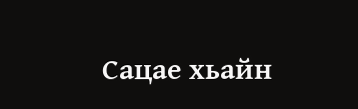Сацае хьайн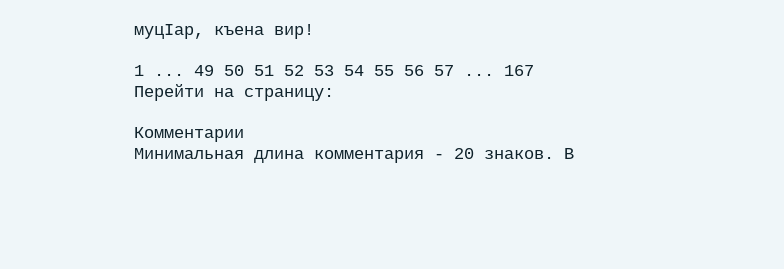муцIар, къена вир!

1 ... 49 50 51 52 53 54 55 56 57 ... 167
Перейти на страницу:

Комментарии
Минимальная длина комментария - 20 знаков. В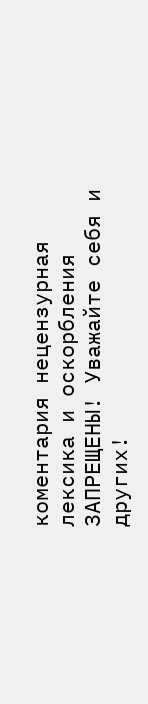коментария нецензурная лексика и оскорбления ЗАПРЕЩЕНЫ! Уважайте себя и других!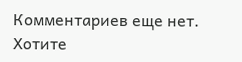Комментариев еще нет. Хотите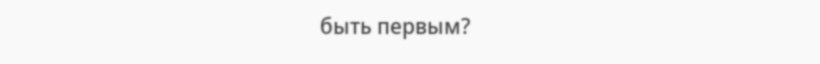быть первым?